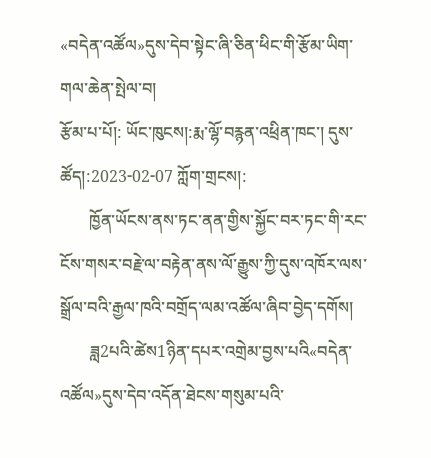«བདེན་འཚོལ»དུས་དེབ་སྟེང་ཞི་ཅིན་ཕིང་གི་རྩོམ་ཡིག་གལ་ཆེན་སྤེལ་བ།
རྩོམ་པ་པོ།: ཡོང་ཁུངས།:རྨ་ལྷོ་བརྙན་འཕྲིན་ཁང་། དུས་ཚོད།:2023-02-07 ཀློག་གྲངས།:
       ཁྱོན་ཡོངས་ནས་ཏང་ནན་གྱིས་སྐྱོང་བར་ཏང་གི་རང་ངོས་གསར་བརྗེ་ལ་བརྟེན་ནས་ལོ་རྒྱུས་ཀྱི་དུས་འཁོར་ལས་སྒྲོལ་བའི་རྒྱལ་ཁའི་བགྲོད་ལམ་འཚོལ་ཞིབ་བྱེད་དགོས།
       ཟླ2པའི་ཚེས1ཉིན་དཔར་འགྲེམ་བྱས་པའི«བདེན་འཚོལ»དུས་དེབ་འདོན་ཐེངས་གསུམ་པའི་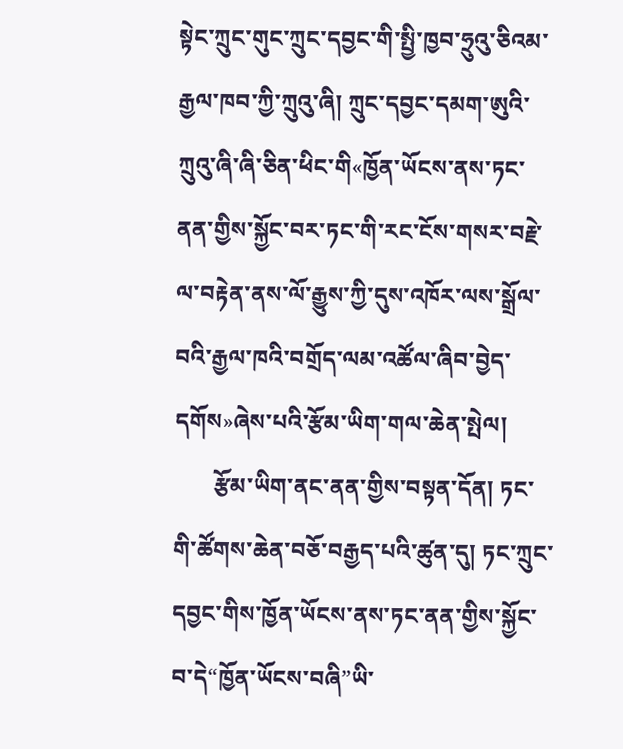སྟེང་ཀྲུང་གུང་ཀྲུང་དབྱང་གི་སྤྱི་ཁྱབ་ཧྲུའུ་ཅིའམ་རྒྱལ་ཁབ་ཀྱི་ཀྲུའུ་ཞི། ཀྲུང་དབྱང་དམག་ཨུའི་ཀྲུའུ་ཞི་ཞི་ཅིན་ཕིང་གི«ཁྱོན་ཡོངས་ནས་ཏང་ནན་གྱིས་སྐྱོང་བར་ཏང་གི་རང་ངོས་གསར་བརྗེ་ལ་བརྟེན་ནས་ལོ་རྒྱུས་ཀྱི་དུས་འཁོར་ལས་སྒྲོལ་བའི་རྒྱལ་ཁའི་བགྲོད་ལམ་འཚོལ་ཞིབ་བྱེད་དགོས»ཞེས་པའི་རྩོམ་ཡིག་གལ་ཆེན་སྤེལ།
       རྩོམ་ཡིག་ནང་ནན་གྱིས་བསྟན་དོན། ཏང་གི་ཚོགས་ཆེན་བཅོ་བརྒྱད་པའི་ཚུན་དུ། ཏང་ཀྲུང་དབྱང་གིས་ཁྱོན་ཡོངས་ནས་ཏང་ནན་གྱིས་སྐྱོང་བ་དེ“ཁྱོན་ཡོངས་བཞི”ཡི་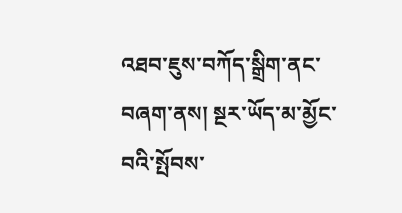འཐབ་ཇུས་བཀོད་སྒྲིག་ནང་བཞག་ནས། སྔར་ཡོད་མ་མྱོང་བའི་སྤོབས་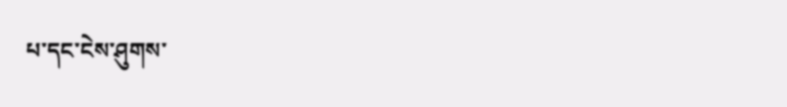པ་དང་ངེས་ཤུགས་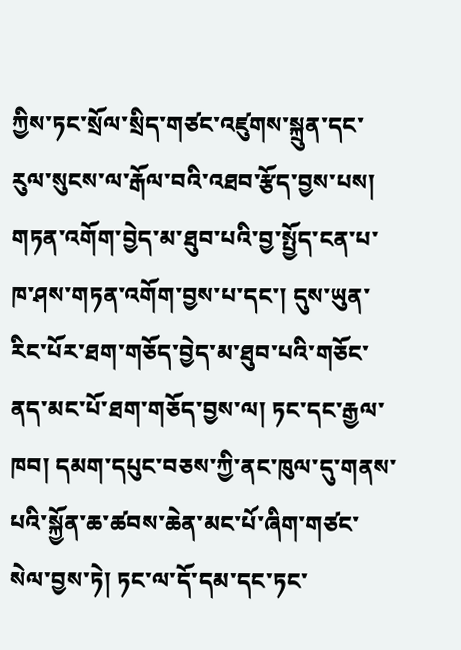ཀྱིས་ཏང་སྲོལ་སྲིད་གཙང་འཛུགས་སྐྲུན་དང་རུལ་སུངས་ལ་རྒོལ་བའི་འཐབ་རྩོད་བྱས་པས། གཏན་འགོག་བྱེད་མ་ཐུབ་པའི་བྱ་སྤྱོད་ངན་པ་ཁ་ཤས་གཏན་འགོག་བྱས་པ་དང་། དུས་ཡུན་རིང་པོར་ཐག་གཅོད་བྱེད་མ་ཐུབ་པའི་གཅོང་ནད་མང་པོ་ཐག་གཅོད་བྱས་ལ། ཏང་དང་རྒྱལ་ཁབ། དམག་དཔུང་བཅས་ཀྱི་ནང་ཁུལ་དུ་གནས་པའི་སྐྱོན་ཆ་ཚབས་ཆེན་མང་པོ་ཞིག་གཙང་སེལ་བྱས་ཏེ། ཏང་ལ་དོ་དམ་དང་ཏང་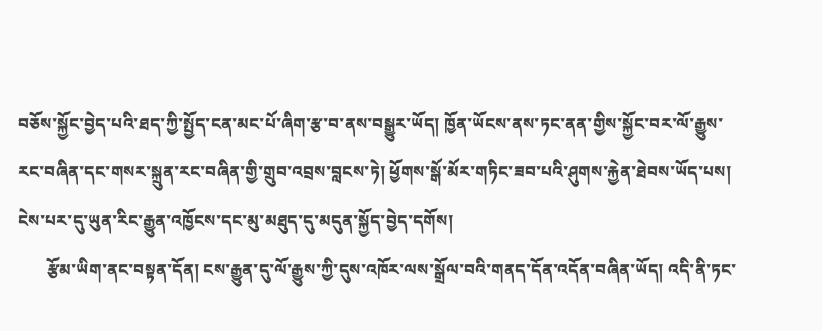བཅོས་སྐྱོང་བྱེད་པའི་ཐད་ཀྱི་སྤྱོད་ངན་མང་པོ་ཞིག་རྩ་བ་ནས་བསྒྱུར་ཡོད། ཁྱོན་ཡོངས་ནས་ཏང་ནན་གྱིས་སྐྱོང་བར་ལོ་རྒྱུས་རང་བཞིན་དང་གསར་སྐྲུན་རང་བཞིན་གྱི་གྲུབ་འབྲས་བླངས་ཏེ། ཕྱོགས་སྒོ་མོར་གཏིང་ཟབ་པའི་ཤུགས་རྐྱེན་ཐེབས་ཡོད་པས། ངེས་པར་དུ་ཡུན་རིང་རྒྱུན་འཁྱོངས་དང་མུ་མཐུད་དུ་མདུན་སྐྱོད་བྱེད་དགོས།
       རྩོམ་ཡིག་ནང་བསྟན་དོན། ངས་རྒྱུན་དུ་ལོ་རྒྱུས་ཀྱི་དུས་འཁོར་ལས་སྒྲོལ་བའི་གནད་དོན་འདོན་བཞིན་ཡོད། འདི་ནི་ཏང་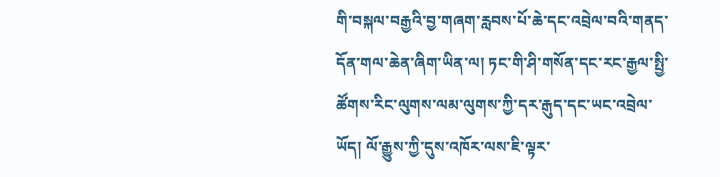གི་བསྐལ་བརྒྱའི་བྱ་གཞག་རླབས་པོ་ཆེ་དང་འབྲེལ་བའི་གནད་དོན་གལ་ཆེན་ཞིག་ཡིན་ལ། ཏང་གི་ཤི་གསོན་དང་རང་རྒྱལ་སྤྱི་ཚོགས་རིང་ལུགས་ལམ་ལུགས་ཀྱི་དར་རྒུད་དང་ཡང་འབྲེལ་ཡོད། ལོ་རྒྱུས་ཀྱི་དུས་འཁོར་ལས་ཇི་ལྟར་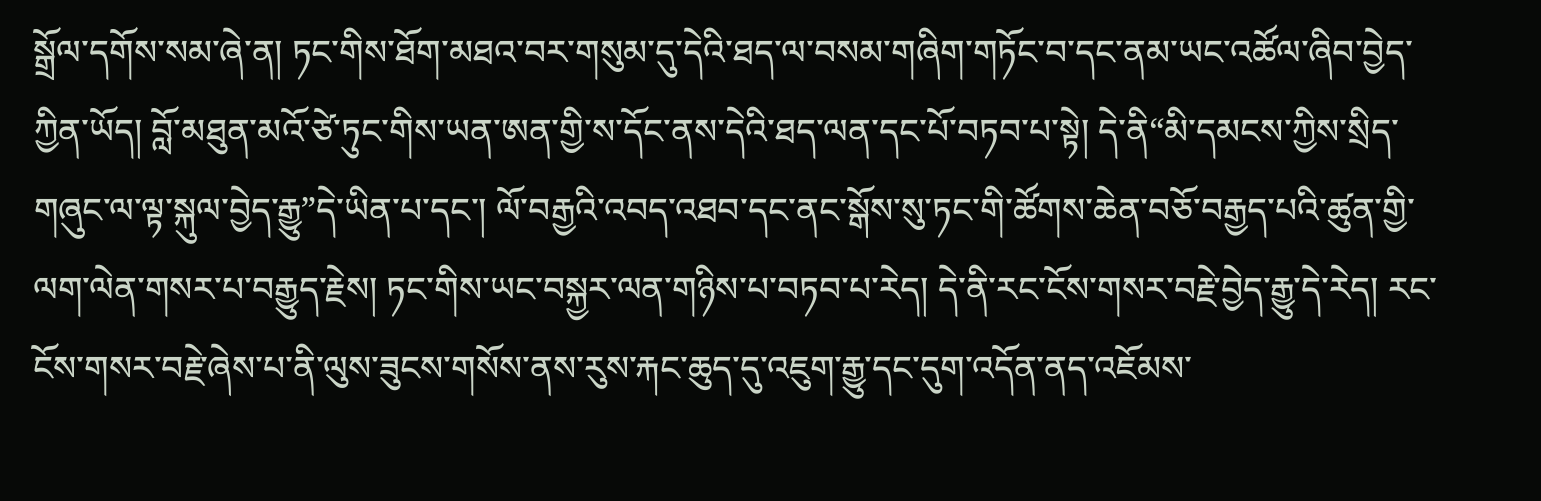སྒྲོལ་དགོས་སམ་ཞེ་ན། ཏང་གིས་ཐོག་མཐའ་བར་གསུམ་དུ་དེའི་ཐད་ལ་བསམ་གཞིག་གཏོང་བ་དང་ནམ་ཡང་འཚོལ་ཞིབ་བྱེད་ཀྱིན་ཡོད། བློ་མཐུན་མའོ་ཙེ་ཏུང་གིས་ཡན་ཨན་གྱི་ས་དོང་ནས་དེའི་ཐད་ལན་དང་པོ་བཏབ་པ་སྟེ། དེ་ནི“མི་དམངས་ཀྱིས་སྲིད་གཞུང་ལ་ལྟ་སྐུལ་བྱེད་རྒྱུ”དེ་ཡིན་པ་དང་། ལོ་བརྒྱའི་འབད་འཐབ་དང་ནང་སྒོས་སུ་ཏང་གི་ཚོགས་ཆེན་བཅོ་བརྒྱད་པའི་ཚུན་གྱི་ལག་ལེན་གསར་པ་བརྒྱུད་རྗེས། ཏང་གིས་ཡང་བསྐྱར་ལན་གཉིས་པ་བཏབ་པ་རེད། དེ་ནི་རང་ངོས་གསར་བརྗེ་བྱེད་རྒྱུ་དེ་རེད། རང་ངོས་གསར་བརྗེ་ཞེས་པ་ནི་ལུས་ཟུངས་གསོས་ནས་རུས་རྐང་ཆུད་དུ་འཇུག་རྒྱུ་དང་དུག་འདོན་ནད་འཇོམས་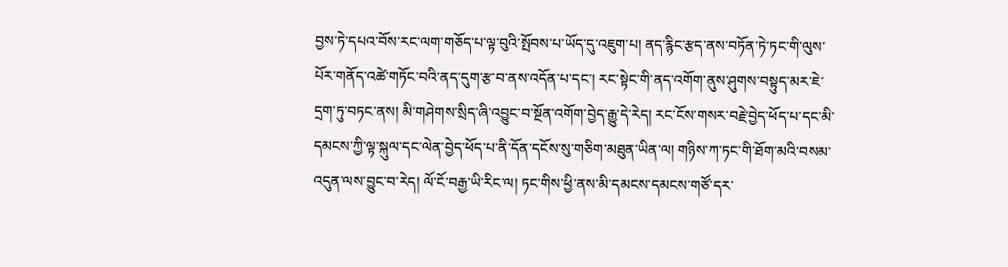བྱས་ཏེ་དཔའ་བོས་རང་ལག་གཅོད་པ་ལྟ་བུའི་སྤོབས་པ་ཡོད་དུ་འཇུག་པ། ནད་རྙིང་རྩད་ནས་བཏོན་ཏེ་ཏང་གི་ལུས་པོར་གནོད་འཚེ་གཏོང་བའི་ནད་དུག་རྩ་བ་ནས་འདོན་པ་དང་། རང་སྟེང་གི་ནད་འགོག་ནུས་ཤུགས་བསྟུད་མར་ཇེ་དྲག་ཏུ་བཏང་ནས། མི་གཤེགས་སྲིད་ཞི་འབྱུང་བ་སྔོན་འགོག་བྱེད་རྒྱུ་དེ་རེད། རང་ངོས་གསར་བརྗེ་བྱེད་ཕོད་པ་དང་མི་དམངས་ཀྱི་ལྟ་སྐུལ་དང་ལེན་བྱེད་ཕོད་པ་ནི་དོན་དངོས་སུ་གཅིག་མཐུན་ཡིན་ལ། གཉིས་ཀ་ཏང་གི་ཐོག་མའི་བསམ་འདུན་ལས་བྱུང་བ་རེད། ལོ་ངོ་བརྒྱ་ཡི་རིང་ལ། ཏང་གིས་ཕྱི་ནས་མི་དམངས་དམངས་གཙོ་དར་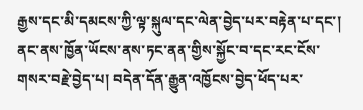རྒྱས་དང་མི་དམངས་ཀྱི་ལྟ་སྐུལ་དང་ལེན་བྱེད་པར་བརྟེན་པ་དང་། ནང་ནས་ཁྱོན་ཡོངས་ནས་ཏང་ནན་གྱིས་སྐྱོང་བ་དང་རང་ངོས་གསར་བརྗེ་བྱེད་པ། བདེན་དོན་རྒྱུན་འཁྱོངས་བྱེད་ཕོད་པར་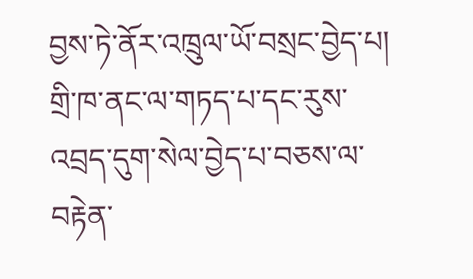བྱས་ཏེ་ནོར་འཁྲུལ་ཡོ་བསྲང་བྱེད་པ། གྲི་ཁ་ནང་ལ་གཏད་པ་དང་རུས་འབྲད་དུག་སེལ་བྱེད་པ་བཅས་ལ་བརྟེན་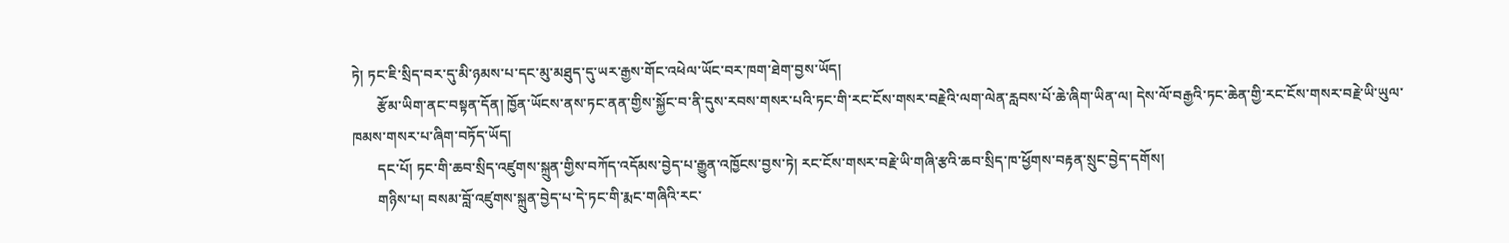ཏེ། ཏང་ཇི་སྲིད་བར་དུ་མི་ཉམས་པ་དང་མུ་མཐུད་དུ་ཡར་རྒྱས་གོང་འཕེལ་ཡོང་བར་ཁག་ཐེག་བྱས་ཡོད།
       རྩོམ་ཡིག་ནང་བསྟན་དོན། ཁྱོན་ཡོངས་ནས་ཏང་ནན་གྱིས་སྐྱོང་བ་ནི་དུས་རབས་གསར་པའི་ཏང་གི་རང་ངོས་གསར་བརྗེའི་ལག་ལེན་རླབས་པོ་ཆེ་ཞིག་ཡིན་ལ། དེས་ལོ་བརྒྱའི་ཏང་ཆེན་གྱི་རང་ངོས་གསར་བརྗེ་ཡི་ཡུལ་ཁམས་གསར་པ་ཞིག་བཏོད་ཡོད།
       དང་པོ། ཏང་གི་ཆབ་སྲིད་འཛུགས་སྐྲུན་གྱིས་བཀོད་འདོམས་བྱེད་པ་རྒྱུན་འཁྱོངས་བྱས་ཏེ། རང་ངོས་གསར་བརྗེ་ཡི་གཞི་རྩའི་ཆབ་སྲིད་ཁ་ཕྱོགས་བརྟན་སྲུང་བྱེད་དགོས།
       གཉིས་པ། བསམ་བློ་འཛུགས་སྐྲུན་བྱེད་པ་དེ་ཏང་གི་རྨང་གཞིའི་རང་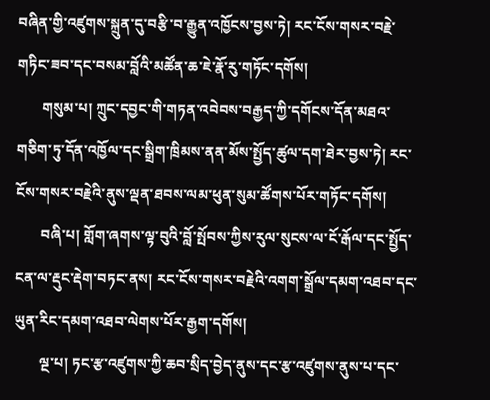བཞིན་གྱི་འཛུགས་སྐྲུན་དུ་བརྩི་བ་རྒྱུན་འཁྱོངས་བྱས་ཏེ། རང་ངོས་གསར་བརྗེ་གཏིང་ཟབ་དང་བསམ་བློའི་མཚོན་ཆ་ཇེ་རྣོ་རུ་གཏོང་དགོས།
       གསུམ་པ། ཀྲུང་དབྱང་གི་གཏན་འབེབས་བརྒྱད་ཀྱི་དགོངས་དོན་མཐའ་གཅིག་ཏུ་དོན་འཁྱོལ་དང་སྒྲིག་ཁྲིམས་ནན་མོས་སྤྱོད་ཚུལ་དག་ཐེར་བྱས་ཏེ། རང་ངོས་གསར་བརྗེའི་ནུས་ལྡན་ཐབས་ལམ་ཕུན་སུམ་ཚོགས་པོར་གཏོང་དགོས།
       བཞི་པ། གློག་ཞགས་ལྟ་བུའི་བློ་སྤོབས་ཀྱིས་རུལ་སུངས་ལ་ངོ་རྒོལ་དང་སྤྱོད་ངན་ལ་རྡུང་རྡེག་བཏང་ནས། རང་ངོས་གསར་བརྗེའི་འགག་སྒྲོལ་དམག་འཐབ་དང་ཡུན་རིང་དམག་འཐབ་ལེགས་པོར་རྒྱག་དགོས།
       ལྔ་པ། ཏང་རྩ་འཛུགས་ཀྱི་ཆབ་སྲིད་བྱེད་ནུས་དང་རྩ་འཛུགས་ནུས་པ་དང་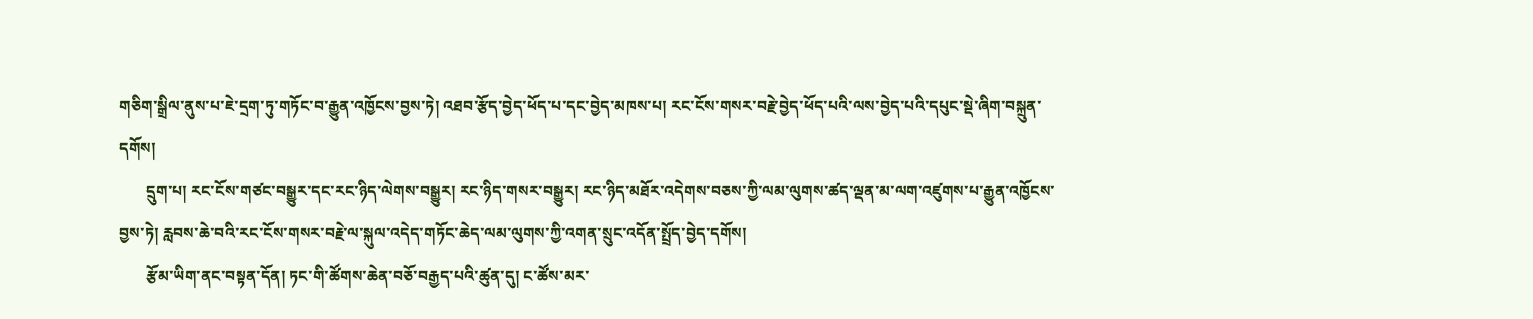གཅིག་སྒྲིལ་ནུས་པ་ཇེ་དྲག་ཏུ་གཏོང་བ་རྒྱུན་འཁྱོངས་བྱས་ཏེ། འཐབ་རྩོད་བྱེད་ཕོད་པ་དང་བྱེད་མཁས་པ། རང་ངོས་གསར་བརྗེ་བྱེད་ཕོད་པའི་ལས་བྱེད་པའི་དཔུང་སྡེ་ཞིག་བསྐྲུན་དགོས།
       དྲུག་པ། རང་ངོས་གཙང་བསྒྱུར་དང་རང་ཉིད་ལེགས་བསྒྱུར། རང་ཉིད་གསར་བསྒྱུར། རང་ཉིད་མཐོར་འདེགས་བཅས་ཀྱི་ལམ་ལུགས་ཚད་ལྡན་མ་ལག་འཛུགས་པ་རྒྱུན་འཁྱོངས་བྱས་ཏེ། རླབས་ཆེ་བའི་རང་ངོས་གསར་བརྗེ་ལ་སྐུལ་འདེད་གཏོང་ཆེད་ལམ་ལུགས་ཀྱི་འགན་སྲུང་འདོན་སྤྲོད་བྱེད་དགོས།
       རྩོམ་ཡིག་ནང་བསྟན་དོན། ཏང་གི་ཚོགས་ཆེན་བཅོ་བརྒྱད་པའི་ཚུན་དུ། ང་ཚོས་མར་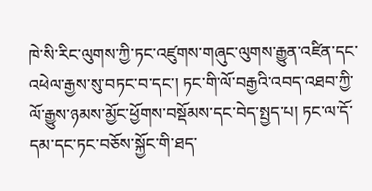ཁེ་སི་རིང་ལུགས་ཀྱི་ཏང་འཛུགས་གཞུང་ལུགས་རྒྱུན་འཛིན་དང་འཕེལ་རྒྱས་སུ་བཏང་བ་དང་། ཏང་གི་ལོ་བརྒྱའི་འབད་འཐབ་ཀྱི་ལོ་རྒྱུས་ཉམས་མྱོང་ཕྱོགས་བསྡོམས་དང་བེད་སྤྱད་པ། ཏང་ལ་དོ་དམ་དང་ཏང་བཅོས་སྐྱོང་གི་ཐད་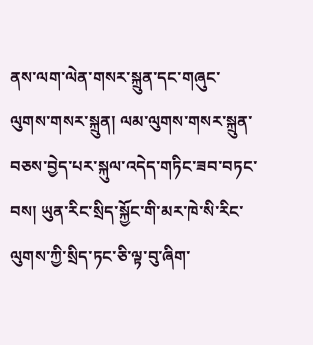ནས་ལག་ལེན་གསར་སྐྲུན་དང་གཞུང་ལུགས་གསར་སྐྲུན། ལམ་ལུགས་གསར་སྐྲུན་བཅས་བྱེད་པར་སྐུལ་འདེད་གཏིང་ཟབ་བཏང་བས། ཡུན་རིང་སྲིད་སྐྱོང་གི་མར་ཁེ་སི་རིང་ལུགས་ཀྱི་སྲིད་ཏང་ཅི་ལྟ་བུ་ཞིག་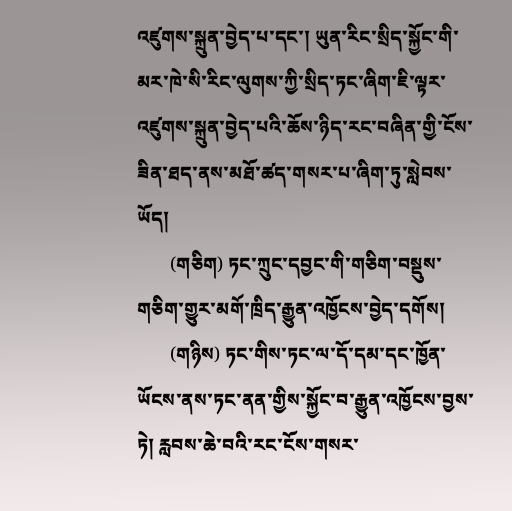འཛུགས་སྐྲུན་བྱེད་པ་དང་། ཡུན་རིང་སྲིད་སྐྱོང་གི་མར་ཁེ་སི་རིང་ལུགས་ཀྱི་སྲིད་ཏང་ཞིག་ཇི་ལྟར་འཛུགས་སྐྲུན་བྱེད་པའི་ཆོས་ཉིད་རང་བཞིན་གྱི་ངོས་ཟིན་ཐད་ནས་མཐོ་ཚད་གསར་པ་ཞིག་ཏུ་སླེབས་ཡོད།
       (གཅིག) ཏང་ཀྲུང་དབྱང་གི་གཅིག་བསྡུས་གཅིག་གྱུར་མགོ་ཁྲིད་རྒྱུན་འཁྱོངས་བྱེད་དགོས།
       (གཉིས) ཏང་གིས་ཏང་ལ་དོ་དམ་དང་ཁྱོན་ཡོངས་ནས་ཏང་ནན་གྱིས་སྐྱོང་བ་རྒྱུན་འཁྱོངས་བྱས་ཏེ། རླབས་ཆེ་བའི་རང་ངོས་གསར་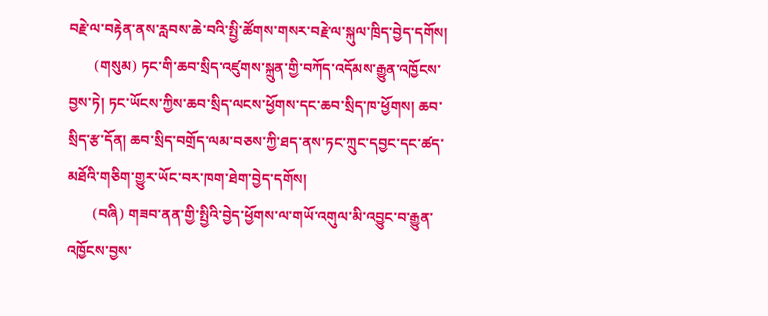བརྗེ་ལ་བརྟེན་ནས་རླབས་ཆེ་བའི་སྤྱི་ཚོགས་གསར་བརྗེ་ལ་སྐུལ་ཁྲིད་བྱེད་དགོས།
       (གསུམ) ཏང་གི་ཆབ་སྲིད་འཛུགས་སྐྲུན་གྱི་བཀོད་འདོམས་རྒྱུན་འཁྱོངས་བྱས་ཏེ། ཏང་ཡོངས་ཀྱིས་ཆབ་སྲིད་ལངས་ཕྱོགས་དང་ཆབ་སྲིད་ཁ་ཕྱོགས། ཆབ་སྲིད་རྩ་དོན། ཆབ་སྲིད་བགྲོད་ལམ་བཅས་ཀྱི་ཐད་ནས་ཏང་ཀྲུང་དབྱང་དང་ཚད་མཐོའི་གཅིག་གྱུར་ཡོང་བར་ཁག་ཐེག་བྱེད་དགོས།
       (བཞི) གཟབ་ནན་གྱི་སྤྱིའི་བྱེད་ཕྱོགས་ལ་གཡོ་འགུལ་མི་འབྱུང་བ་རྒྱུན་འཁྱོངས་བྱས་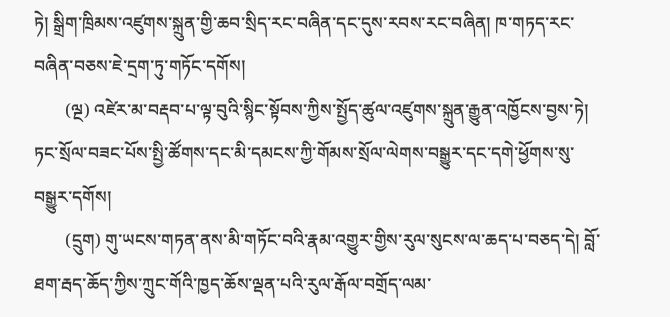ཏེ། སྒྲིག་ཁྲིམས་འཛུགས་སྐྲུན་གྱི་ཆབ་སྲིད་རང་བཞིན་དང་དུས་རབས་རང་བཞིན། ཁ་གཏད་རང་བཞིན་བཅས་ཇེ་དྲག་ཏུ་གཏོང་དགོས།
       (ལྔ) འཛེར་མ་བརྡབ་པ་ལྟ་བུའི་སྙིང་སྟོབས་ཀྱིས་སྤྱོད་ཚུལ་འཛུགས་སྐྲུན་རྒྱུན་འཁྱོངས་བྱས་ཏེ། ཏང་སྲོལ་བཟང་པོས་སྤྱི་ཚོགས་དང་མི་དམངས་ཀྱི་གོམས་སྲོལ་ལེགས་བསྒྱུར་དང་དགེ་ཕྱོགས་སུ་བསྒྱུར་དགོས།
       (དྲུག) གུ་ཡངས་གཏན་ནས་མི་གཏོང་བའི་རྣམ་འགྱུར་གྱིས་རུལ་སུངས་ལ་ཆད་པ་བཅད་དེ། བློ་ཐག་རྦད་ཆོད་ཀྱིས་ཀྲུང་གོའི་ཁྱད་ཆོས་ལྡན་པའི་རུལ་རྒོལ་བགྲོད་ལམ་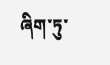ཞིག་ཏུ་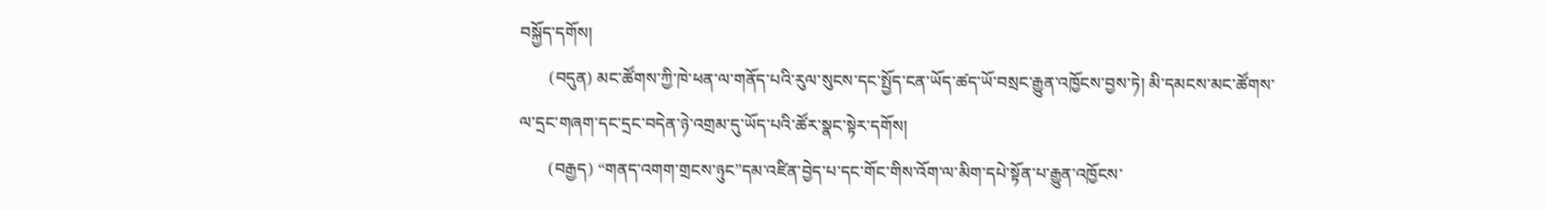བསྐྱོད་དགོས།
       (བདུན) མང་ཚོགས་ཀྱི་ཁེ་ཕན་ལ་གནོད་པའི་རུལ་སུངས་དང་སྤྱོད་ངན་ཡོད་ཚད་ཡོ་བསྲང་རྒྱུན་འཁྱོངས་བྱས་ཏེ། མི་དམངས་མང་ཚོགས་ལ་དྲང་གཞག་དང་དྲང་བདེན་ཉེ་འགྲམ་དུ་ཡོད་པའི་ཚོར་སྣང་སྟེར་དགོས།
       (བརྒྱད) “གནད་འགག་གྲངས་ཉུང”དམ་འཛིན་བྱེད་པ་དང་གོང་གིས་འོག་ལ་མིག་དཔེ་སྟོན་པ་རྒྱུན་འཁྱོངས་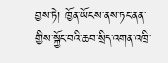བྱས་ཏེ། ཁྱོན་ཡོངས་ནས་ཏང་ནན་གྱིས་སྐྱོང་བའི་ཆབ་སྲིད་འགན་འཁྲི་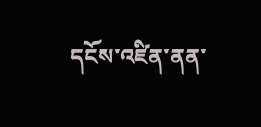དངོས་འཛིན་ནན་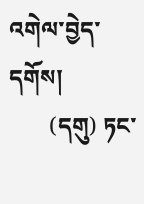འགེལ་བྱེད་དགོས།
       (དགུ) ཏང་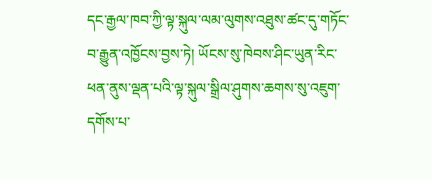དང་རྒྱལ་ཁབ་ཀྱི་ལྟ་སྐུལ་ལམ་ལུགས་འཐུས་ཚང་དུ་གཏོང་བ་རྒྱུན་འཁྱོངས་བྱས་ཏེ། ཡོངས་སུ་ཁེབས་ཤིང་ཡུན་རིང་ཕན་ནུས་ལྡན་པའི་ལྟ་སྐུལ་སྒྲིལ་ཤུགས་ཆགས་སུ་འཇུག་དགོས་པ་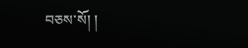བཅས་སོ། །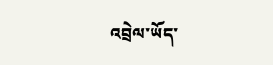འབྲེལ་ཡོད་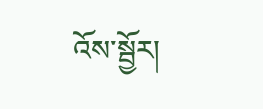འོས་སྦྱོར།